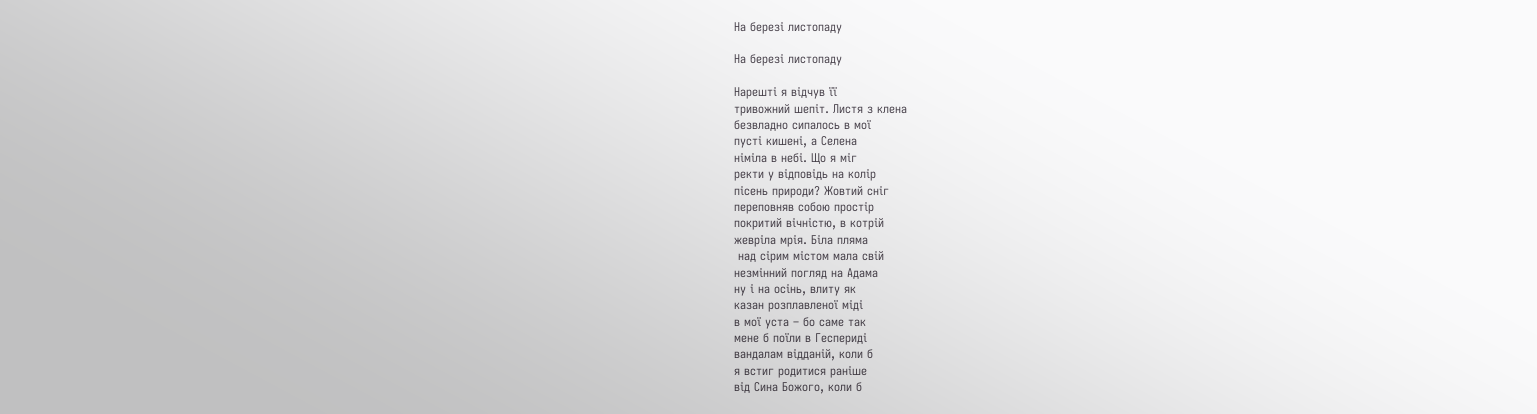На березi листопаду

На березі листопаду

Нарешті я відчув її
тривожний шепіт. Листя з клена
безвладно сипалось в мої
пусті кишені, а Селена
німіла в небі. Що я міг
ректи у відповідь на колір
пісень природи? Жовтий сніг
переповняв собою простір
покритий вічністю, в котрій
жевріла мрія. Біла пляма
 над сірим містом мала свій
незмінний погляд на Адама
ну і на осінь, влиту як
казан розплавленої міді
в мої уста – бо саме так
мене б поїли в Геспериді
вандалам відданій, коли б
я встиг родитися раніше
від Сина Божого, коли б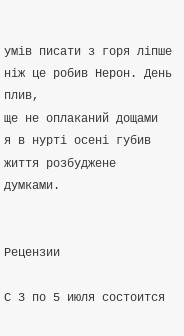умів писати з горя ліпше
ніж це робив Нерон. День плив,
ще не оплаканий дощами
я в нурті осені губив
життя розбуджене думками.


Рецензии

С 3 по 5 июля состоится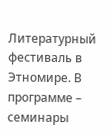Литературный фестиваль в Этномире. В программе – семинары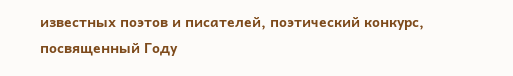известных поэтов и писателей, поэтический конкурс, посвященный Году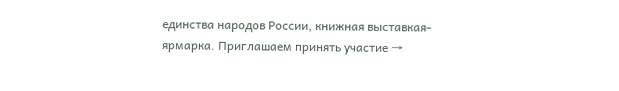единства народов России, книжная выставкая-ярмарка. Приглашаем принять участие →